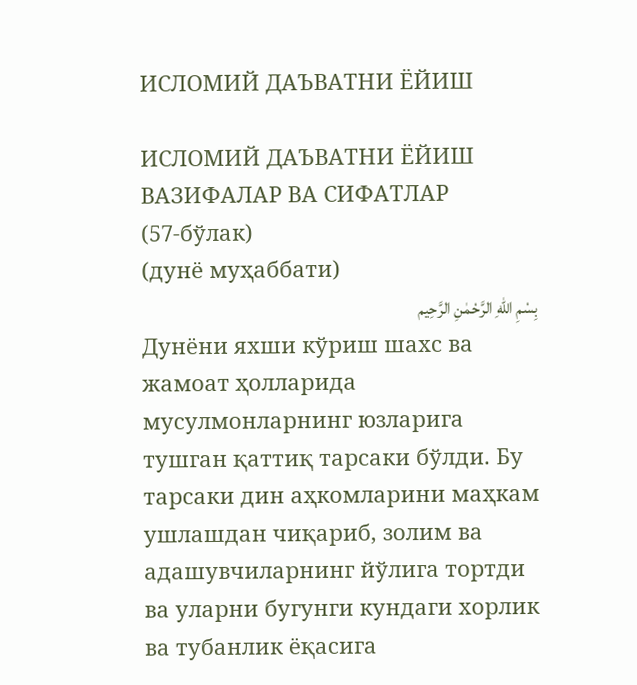ИСЛОМИЙ ДАЪВАТНИ ЁЙИШ

ИСЛОМИЙ ДАЪВАТНИ ЁЙИШ
ВАЗИФАЛАР ВА СИФАТЛАР
(57-бўлак)
(дунё муҳаббати)
بِسْمِ اللهِ الرَّحْمٰنِ الرَّحِيم
Дунёни яхши кўриш шахс ва жамоат ҳолларида мусулмонларнинг юзларига тушган қаттиқ тарсаки бўлди. Бу тарсаки дин аҳкомларини маҳкам ушлашдан чиқариб, золим ва адашувчиларнинг йўлига тортди ва уларни бугунги кундаги хорлик ва тубанлик ёқасига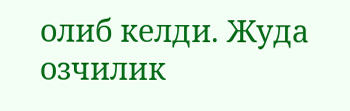олиб келди. Жуда озчилик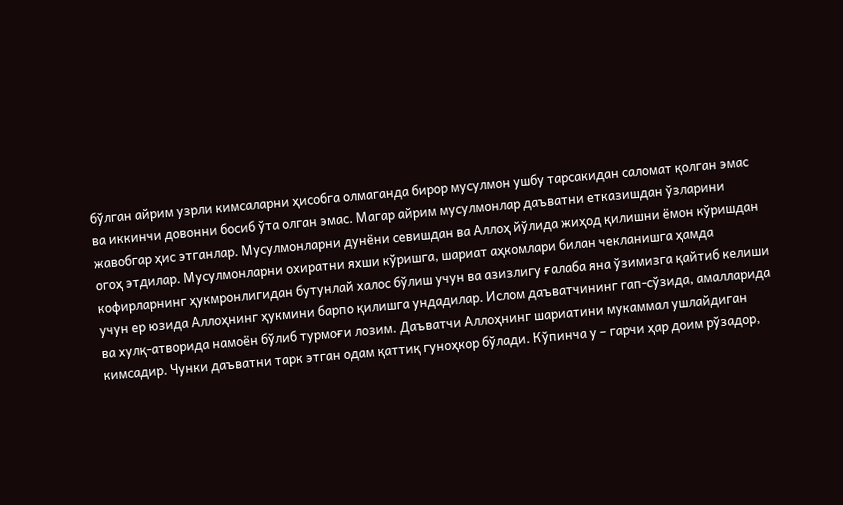бўлган айрим узрли кимсаларни ҳисобга олмаганда бирор мусулмон ушбу тарсакидан саломат қолган эмас ва иккинчи довонни босиб ўта олган эмас. Магар айрим мусулмонлар даъватни етказишдан ўзларини жавобгар ҳис этганлар. Мусулмонларни дунёни севишдан ва Аллоҳ йўлида жиҳод қилишни ёмон кўришдан огоҳ этдилар. Мусулмонларни охиратни яхши кўришга, шариат аҳкомлари билан чекланишга ҳамда кофирларнинг ҳукмронлигидан бутунлай халос бўлиш учун ва азизлигу ғалаба яна ўзимизга қайтиб келиши учун ер юзида Аллоҳнинг ҳукмини барпо қилишга ундадилар. Ислом даъватчининг гап-сўзида, амалларида ва хулқ-атворида намоён бўлиб турмоғи лозим. Даъватчи Аллоҳнинг шариатини мукаммал ушлайдиган кимсадир. Чунки даъватни тарк этган одам қаттиқ гуноҳкор бўлади. Кўпинча у – гарчи ҳар доим рўзадор,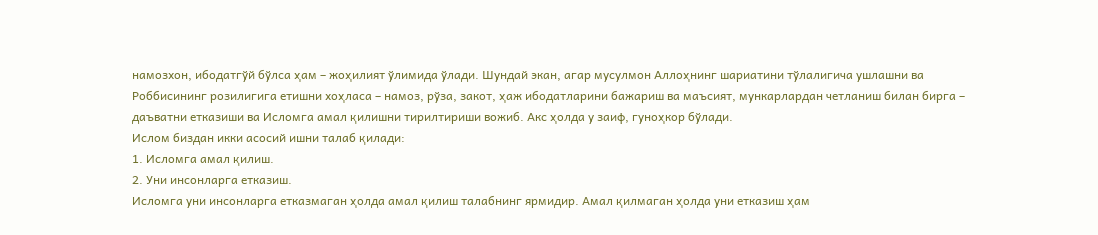намозхон, ибодатгўй бўлса ҳам – жоҳилият ўлимида ўлади. Шундай экан, агар мусулмон Аллоҳнинг шариатини тўлалигича ушлашни ва Роббисининг розилигига етишни хоҳласа – намоз, рўза, закот, ҳаж ибодатларини бажариш ва маъсият, мункарлардан четланиш билан бирга – даъватни етказиши ва Исломга амал қилишни тирилтириши вожиб. Акс ҳолда у заиф, гуноҳкор бўлади.
Ислом биздан икки асосий ишни талаб қилади:
1. Исломга амал қилиш.
2. Уни инсонларга етказиш.
Исломга уни инсонларга етказмаган ҳолда амал қилиш талабнинг ярмидир. Амал қилмаган ҳолда уни етказиш ҳам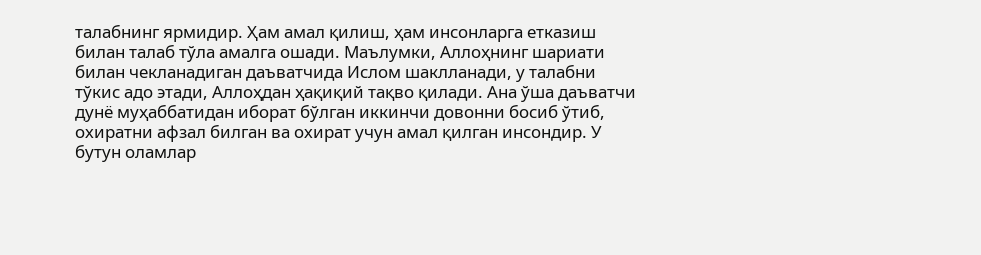талабнинг ярмидир. Ҳам амал қилиш, ҳам инсонларга етказиш билан талаб тўла амалга ошади. Маълумки, Аллоҳнинг шариати билан чекланадиган даъватчида Ислом шаклланади, у талабни тўкис адо этади, Аллоҳдан ҳақиқий тақво қилади. Ана ўша даъватчи дунё муҳаббатидан иборат бўлган иккинчи довонни босиб ўтиб, охиратни афзал билган ва охират учун амал қилган инсондир. У бутун оламлар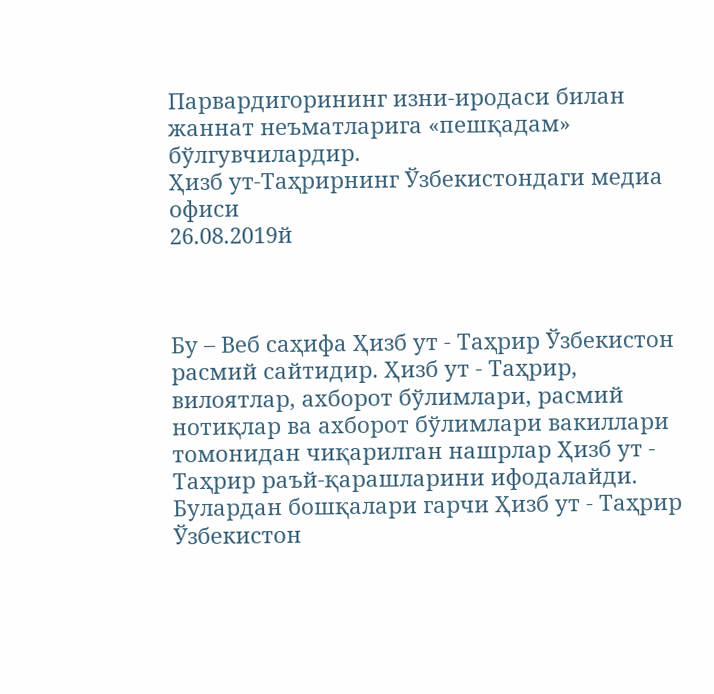Парвардигорининг изни-иродаси билан жаннат неъматларига «пешқадам» бўлгувчилардир.
Ҳизб ут-Таҳрирнинг Ўзбекистондаги медиа офиси
26.08.2019й



Бу – Веб саҳифа Ҳизб ут - Таҳрир Ўзбекистон расмий сайтидир. Ҳизб ут - Таҳрир, вилоятлар, ахборот бўлимлари, расмий нотиқлар ва ахборот бўлимлари вакиллари томонидан чиқарилган нашрлар Ҳизб ут - Таҳрир раъй-қарашларини ифодалайди. Булардан бошқалари гарчи Ҳизб ут - Таҳрир Ўзбекистон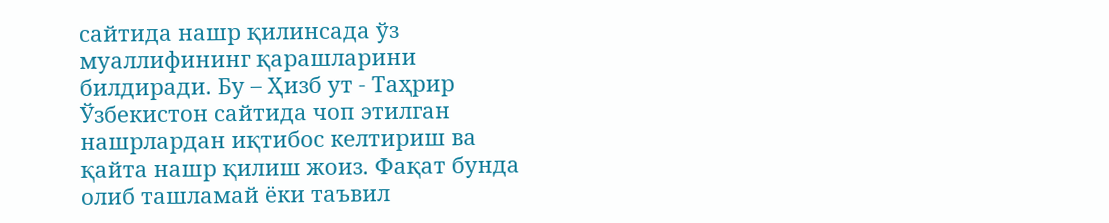сайтида нашр қилинсада ўз муаллифининг қарашларини билдиради. Бу – Ҳизб ут - Таҳрир Ўзбекистон сайтида чоп этилган нашрлардан иқтибос келтириш ва қайта нашр қилиш жоиз. Фақат бунда олиб ташламай ёки таъвил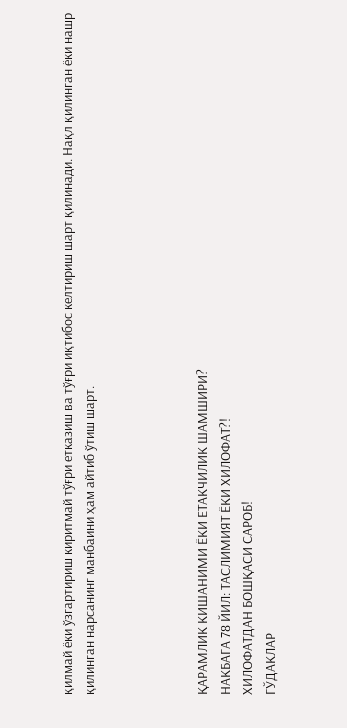қилмай ёки ўзгартириш киритмай тўғри етказиш ва тўғри иқтибос келтириш шарт қилинади. Нақл қилинган ёки нашр қилинган нарсанинг манбаини ҳам айтиб ўтиш шарт.




ҚАРАМЛИК КИШАНИМИ ЁКИ ЕТАКЧИЛИК ШАМШИРИ?
НАКБАГА 78 ЙИЛ: ТАСЛИМИЯТ ЁКИ ХИЛОФАТ?!
ХИЛОФАТДАН БОШҚАСИ САРОБ!
ГЎДАКЛАР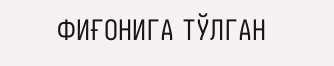ФИҒОНИГА ТЎЛГАН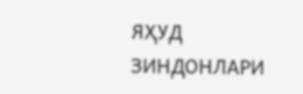ЯҲУД ЗИНДОНЛАРИ